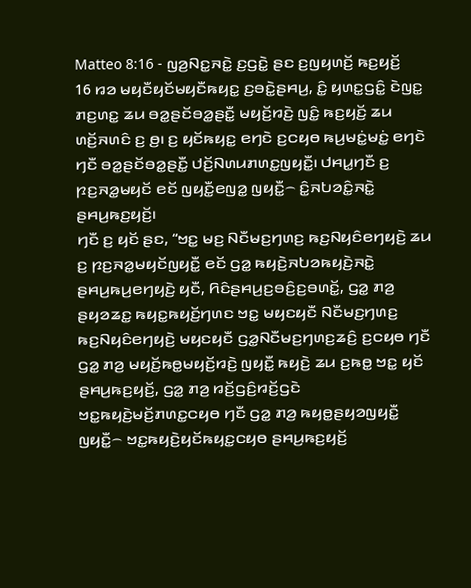Matteo 8:16 - ꤜꤤ꤬ꤡꤢ꤭ꤏꤢꤧ꤭ ꤢ꤬ꤞꤢꤧ꤭ ꤔꤢ ꤢ꤬ꤜꤟꤛꤢꤩ꤬ ꤒꤢ꤬ꤟꤢꤩ꤬
16 ꤙꤤ ꤗꤟꤢꤪꤟꤢꤩꤗꤟꤢꤪꤒꤟꤢ꤭ ꤢ꤬ꤋꤢꤧ꤭ꤔꤌꤣ꤬, ꤢꤨ꤭ ꤟꤛꤢ꤭ꤞꤢꤨ꤭ ꤢꤧꤜꤢ꤭ ꤊꤢ꤬ꤛꤢ꤭ ꤘꤣ ꤋꤤ꤭ꤔꤢꤩꤋꤤ꤭ꤔꤢꤪ꤭ ꤗꤟꤢꤩ꤬ꤙꤢꤧ꤬ ꤜꤢꤨ꤭ ꤒꤢ꤬ꤟꤢꤩ꤬ ꤘꤣ ꤛꤢꤩ꤬ꤏꤛꤢꤨ ꤢ꤬ ꤥ꤬꤯ ꤢ꤬ ꤟꤢꤩꤒꤟꤢ꤭ ꤕꤚꤢꤧ ꤢ꤬ꤍꤟꤥ ꤒꤣ꤬ꤗꤢꤦ꤭ꤗꤢꤦ꤭ ꤕꤚꤢꤧ ꤚꤢꤪ ꤋꤤ꤭ꤔꤢꤩꤋꤤ꤭ꤔꤢꤪ꤭ ꤓꤢꤩ꤬ꤡꤛꤣꤊꤛꤢ꤭ꤜꤟꤢꤪ꤭꤯ ꤓꤌꤣ꤭ꤚꤢꤪ ꤢ꤬ ꤐꤢ꤬ꤏꤤ꤭ꤗꤟꤢꤩ ꤕꤢꤩ ꤜꤟꤢꤪ꤭ꤕꤜꤤ꤭ ꤜꤟꤢꤪ꤭꤮ ꤢꤨ꤭ꤏꤝꤤꤢꤨ꤭ꤏꤢꤧ꤭ ꤔꤌꤣ꤬ꤒꤢ꤬ꤟꤢꤩ꤬꤯
ꤚꤢꤪ ꤢ꤬ ꤟꤢꤩ ꤔꤢ, “ꤠꤢ꤭ ꤗꤢ꤬ ꤡꤢꤪꤗꤢ꤬ꤚꤛꤢ꤬ ꤒꤢ꤬ꤡꤟꤢꤨꤕꤚꤟꤢꤧ꤬ ꤘꤣ ꤢ꤬ ꤐꤢ꤬ꤏꤤ꤭ꤗꤟꤢꤩꤜꤟꤢꤪ꤭ ꤕꤢꤩ ꤞꤤ꤭ ꤒꤟꤢꤧ꤬ꤏꤝꤤꤒꤟꤢꤧ꤬ꤏꤢꤧ꤭ ꤔꤌꤣ꤬ꤒꤣ꤬ꤕꤚꤟꤢꤧ꤬ ꤟꤢꤪ, ꤖꤢꤨꤔꤌꤣ꤬ꤢ꤬ꤋꤢꤨ꤬ꤢ꤬ꤋꤛꤢꤩ꤭, ꤞꤤ꤭ ꤊꤤ꤬ ꤔꤟꤤꤘꤢ꤭ ꤒꤟꤢ꤭ꤒꤟꤢꤩ꤬ꤚꤛꤢ ꤠꤢ꤭ ꤗꤟꤢꤟꤢꤪ ꤡꤢꤪꤗꤢ꤬ꤚꤛꤢ꤬ ꤒꤢ꤬ꤡꤟꤢꤨꤕꤚꤟꤢꤧ꤬ ꤗꤟꤢꤟꤢꤪ ꤞꤤ꤭ꤡꤢꤪꤗꤢ꤬ꤚꤛꤢ꤬ꤘꤢꤨ꤬ ꤢ꤬ꤍꤟꤥ ꤚꤢꤪ ꤞꤤ꤭ ꤊꤤ꤬ ꤗꤟꤢꤩ꤬ꤒꤥ꤭ꤗꤟꤢꤩ꤬ꤙꤢꤧ꤬ ꤜꤟꤢꤪ꤭ ꤒꤟꤢꤧ꤬ ꤘꤣ ꤢ꤬ꤒꤥ꤭ ꤠꤢ꤭ ꤟꤢꤩ ꤔꤌꤣ꤬ꤒꤢ꤬ꤟꤢꤩ꤬, ꤞꤤ꤭ ꤊꤤ꤬ ꤙꤢꤩ꤬ꤞꤢꤨ꤬ꤙꤢꤩ꤬ꤞꤢꤧ ꤠꤢ꤭ꤒꤟꤢꤧ꤬ꤗꤢꤩ꤬ꤊꤛꤢ꤭ꤍꤟꤥ ꤚꤢꤪ ꤞꤤ꤭ ꤊꤤ꤬ ꤒꤟꤥ꤭ꤔꤟꤤꤜꤟꤢꤪ꤭ ꤜꤟꤢꤪ꤭꤮ ꤠꤢ꤭ꤒꤟꤢꤧ꤬ꤟꤢꤩꤒꤟꤢ꤭ꤍꤟꤥ ꤔꤌꤣ꤬ꤒꤢ꤬ꤟꤢꤩ꤬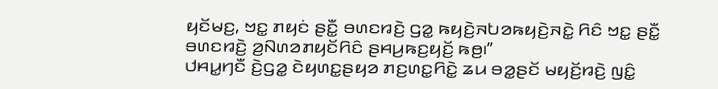ꤟꤢꤩꤗꤢ꤬, ꤠꤢ꤭ ꤊꤟꤢꤦ ꤔꤢꤪ꤭ ꤋꤛꤢꤙꤢꤧ꤬ ꤞꤤ꤭ ꤒꤟꤢꤧ꤬ꤏꤝꤤꤒꤟꤢꤧ꤬ꤏꤢꤧ꤭ ꤖꤢꤨ ꤠꤢ꤭ ꤔꤢꤪ꤭ ꤋꤛꤢꤙꤢꤧ꤬ ꤤ꤬ꤡꤛꤤꤊꤟꤢꤩꤖꤢꤨ ꤔꤌꤣ꤬ꤒꤢ꤬ꤟꤢꤩ꤬ ꤒꤥ꤬꤯”
ꤓꤌꤣ꤭ꤚꤢꤪ ꤢꤧ꤬ꤞꤤ꤭ ꤢꤧꤟꤛꤢ꤭ꤔꤟꤤ ꤊꤢ꤬ꤛꤢ꤭ꤖꤢꤧ꤭ ꤘꤣ ꤋꤤ꤭ꤔꤢꤩ ꤗꤟꤢꤩ꤬ꤙꤢꤧ꤬ ꤜꤢꤨ꤭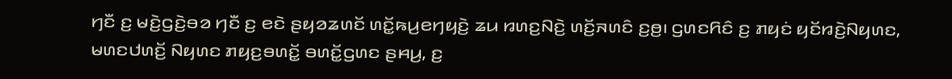ꤚꤢꤪ ꤢ꤬ ꤗꤢꤧ꤬ꤞꤢꤧ꤬ꤋꤤ ꤚꤢꤪ ꤢ꤬ ꤕꤢꤧ ꤔꤟꤤꤘꤛꤢꤩ ꤛꤢꤩ꤭ꤒꤣ꤬ꤕꤚꤟꤢꤧ꤬ ꤘꤣ ꤙꤛꤢ꤬ꤡꤢꤧ꤬ ꤛꤢꤩ꤬ꤏꤛꤢꤨ ꤢ꤬ꤥ꤬꤯ ꤞꤛꤢꤖꤢꤨ ꤢ꤬ ꤊꤟꤢꤦ ꤟꤢꤩꤙꤢꤧ꤬ꤡꤟꤛꤢ, ꤗꤛꤢꤓꤛꤢꤩ꤬ ꤡꤟꤛꤢ ꤊꤟꤢ꤬ꤋꤛꤢꤩ꤭ ꤋꤛꤢꤩ꤭ꤞꤛꤢ ꤔꤌꤣ꤬, ꤢ꤬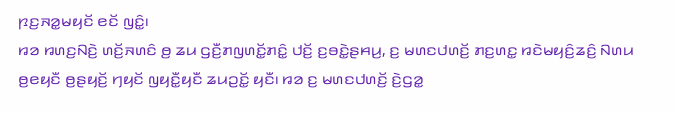ꤐꤢ꤬ꤏꤤ꤭ꤗꤟꤢꤩ ꤕꤢꤩ ꤜꤢꤨ꤭꤯
ꤙꤤ ꤙꤛꤢ꤬ꤡꤢꤧ꤬ ꤛꤢꤩ꤬ꤏꤛꤢꤨ ꤥ꤬ ꤘꤣ ꤞꤢꤪ꤬ꤊꤜꤛꤢꤩ꤭ꤊꤢꤨ꤭ ꤓꤢꤩ꤬ ꤢ꤬ꤋꤢꤧ꤭ꤔꤌꤣ꤬, ꤢ꤬ ꤗꤛꤢꤓꤛꤢꤩ꤬ ꤊꤢ꤬ꤛꤢ꤭ ꤙꤢꤧꤗꤟꤢꤨ꤬ꤘꤢꤨ꤬ ꤡꤛꤣ ꤥ꤬ꤕꤟꤢꤪ ꤥ꤬ꤔꤟꤢꤩ꤬ ꤚꤟꤢꤩ ꤜꤟꤢꤪ꤭ꤟꤢꤪ ꤘꤣꤑꤢꤩ꤭ ꤟꤢꤪ꤯ ꤙꤤ ꤢ꤬ ꤗꤛꤢꤓꤛꤢꤩ꤬ ꤢꤧ꤬ꤞꤤ꤭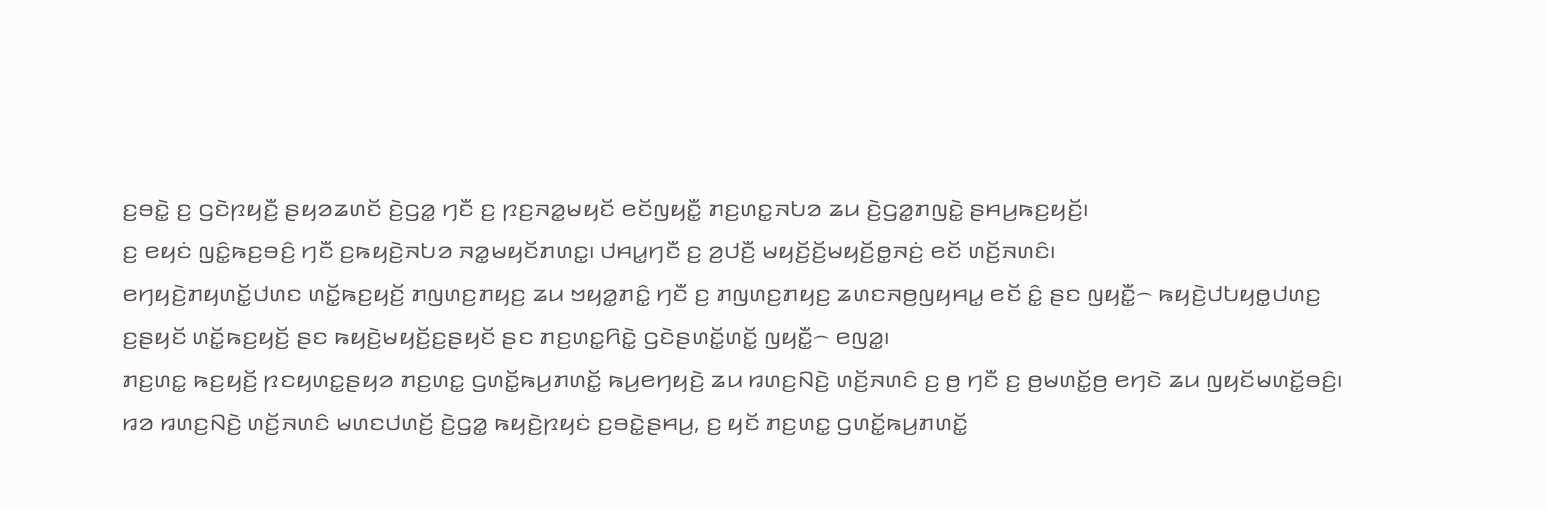ꤢ꤬ꤋꤢꤧ꤭ ꤢ꤬ ꤞꤢꤧꤐꤟꤢꤪ꤬ ꤔꤟꤤꤘꤛꤢꤩ ꤢꤧ꤬ꤞꤤ꤭ ꤚꤢꤪ ꤢ꤬ ꤐꤢ꤬ꤏꤤ꤭ꤗꤟꤢꤩ ꤕꤢꤩꤜꤟꤢꤪ꤭ ꤊꤢ꤬ꤛꤢ꤭ꤏꤝꤤ ꤘꤣ ꤢꤧ꤬ꤞꤤ꤭ꤊꤜꤢꤧ꤭ ꤔꤌꤣ꤬ꤒꤢ꤬ꤟꤢꤩ꤬꤯
ꤢ꤬ ꤕꤟꤢꤦ ꤜꤢꤨ꤭ꤒꤢ꤬ꤋꤢꤨ꤬ ꤚꤢꤪ ꤢ꤬ꤒꤟꤢꤧ꤬ꤏꤝꤤ ꤏꤤ꤭ꤗꤟꤢꤩꤊꤛꤢ꤭꤯ ꤓꤌꤣ꤭ꤚꤢꤪ ꤢ꤬ ꤤ꤬ꤓꤢꤪ꤬ ꤗꤟꤢꤩ꤬ꤢꤩ꤬ꤗꤟꤢꤩ꤬ꤥ꤭ꤏꤢꤦ꤬ ꤕꤢꤩ ꤛꤢꤩ꤬ꤏꤛꤢꤨ꤯
ꤕꤚꤟꤢꤧ꤬ꤊꤟꤛꤢꤩ꤭ꤓꤛꤢ ꤛꤢꤩ꤭ꤒꤢ꤬ꤟꤢꤩ꤬ ꤊꤜꤛꤢ꤬ꤊꤟꤢ꤬ ꤘꤣ ꤠꤟꤤ꤭ꤊꤢꤨ꤭ ꤚꤢꤪ ꤢ꤬ ꤊꤜꤛꤢ꤬ꤊꤟꤢ꤬ ꤘꤛꤢꤏꤥ꤬ꤜꤟꤌꤣ꤭ ꤕꤢꤩ ꤢꤨ꤭ ꤔꤢ ꤜꤟꤢꤪ꤭꤮ ꤒꤟꤢꤧ꤬ꤓꤝꤟꤥ꤭ꤓꤛꤢ꤬ ꤢ꤬ꤔꤟꤢꤩ ꤛꤢꤩ꤭ꤒꤢ꤬ꤟꤢꤩ꤬ ꤔꤢ ꤒꤟꤢꤧ꤬ꤗꤟꤢꤩ꤬ꤢ꤬ꤔꤟꤢꤩ ꤔꤢ ꤊꤢ꤬ꤛꤢ꤭ꤖꤢꤧ꤭ ꤞꤢꤧꤔꤛꤢꤩ꤭ꤛꤢꤩ꤭ ꤜꤟꤢꤪ꤭꤮ ꤕꤜꤤ꤭꤯
ꤊꤢ꤬ꤛꤢ꤭ ꤒꤢ꤬ꤟꤢꤩ꤬ ꤐꤢꤟꤛꤢ꤭ꤔꤟꤤ ꤊꤢ꤬ꤛꤢ꤭ ꤞꤛꤢꤩ꤭ꤒꤣ꤬ꤊꤛꤢꤩ꤭ ꤒꤣ꤬ꤕꤚꤟꤢꤧ꤬ ꤘꤣ ꤙꤛꤢ꤬ꤡꤢꤧ꤬ ꤛꤢꤩ꤬ꤏꤛꤢꤨ ꤢ꤬ ꤥ꤬ ꤚꤢꤪ ꤢ꤬ ꤥ꤬ꤗꤛꤢꤩ꤭ꤥ꤬ ꤕꤚꤢꤧ ꤘꤣ ꤜꤟꤢꤩꤗꤛꤢꤩ꤭ꤋꤢꤨ꤬꤯ ꤙꤤ ꤙꤛꤢ꤬ꤡꤢꤧ꤬ ꤛꤢꤩ꤬ꤏꤛꤢꤨ ꤗꤛꤢꤓꤛꤢꤩ꤬ ꤢꤧ꤬ꤞꤤ꤭ ꤒꤟꤢꤧ꤬ꤐꤟꤢꤦ ꤢ꤬ꤋꤢꤧ꤭ꤔꤌꤣ꤬, ꤢ꤬ ꤟꤢꤩ ꤊꤢ꤬ꤛꤢ꤭ ꤞꤛꤢꤩ꤭ꤒꤣ꤬ꤊꤛꤢꤩ꤭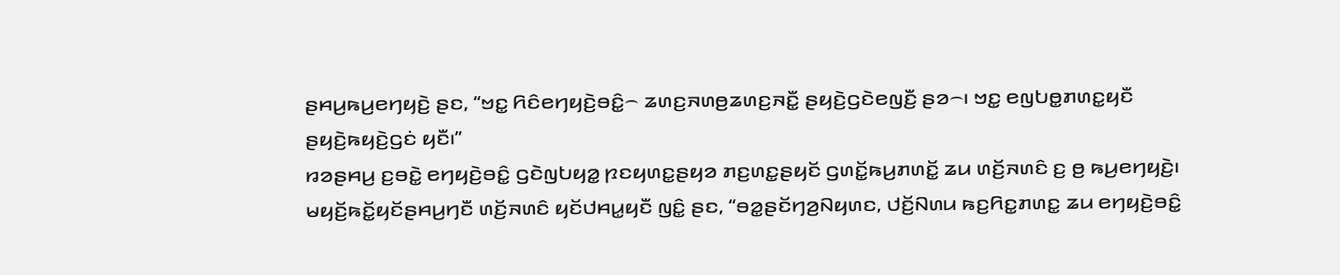ꤔꤌꤣ꤬ꤒꤣ꤬ꤕꤚꤟꤢꤧ꤬ ꤔꤢ, “ꤠꤢ꤭ ꤖꤢꤨꤕꤚꤟꤢꤧ꤬ꤋꤢꤨ꤭꤮ ꤘꤛꤢ꤬ꤏꤛꤥ꤬ꤘꤛꤢ꤬ꤏꤢꤪ꤭ ꤔꤟꤢꤧ꤬ꤞꤢꤧꤕꤜꤢꤪ꤬ ꤔꤤ꤮꤯ ꤠꤢ꤭ ꤕꤜꤝꤥ꤭ꤊꤛꤢ꤭ꤟꤢꤪ ꤔꤟꤢꤧ꤬ꤒꤟꤢꤧ꤬ꤞꤢꤦ ꤟꤢꤪ꤯”
ꤙꤤꤔꤌꤣ꤬ ꤢ꤬ꤋꤢꤧ꤭ ꤕꤚꤟꤢꤧ꤬ꤋꤢꤨ꤭ ꤞꤢꤧꤜꤝꤟꤤ꤭ ꤐꤢꤟꤛꤢ꤭ꤔꤟꤤ ꤊꤢ꤬ꤛꤢ꤭ꤔꤟꤢꤩ ꤞꤛꤢꤩ꤭ꤒꤣ꤬ꤊꤛꤢꤩ꤭ ꤘꤣ ꤛꤢꤩ꤬ꤏꤛꤢꤨ ꤢ꤬ ꤥ꤬ ꤒꤣ꤬ꤕꤚꤟꤢꤧ꤬꤯
ꤗꤟꤢꤩ꤬ꤒꤢꤩ꤭ꤟꤢꤩꤔꤌꤣ꤬ꤚꤢꤪ ꤛꤢꤩ꤬ꤏꤛꤢꤨ ꤟꤢꤩꤓꤌꤣ꤭ꤟꤢꤪ ꤜꤢꤨ꤭ ꤔꤢ, “ꤋꤤ꤭ꤔꤢꤩꤚꤤ꤬ꤡꤟꤛꤢ, ꤓꤢꤩ꤬ꤡꤛꤣ ꤒꤢ꤬ꤖꤢ꤭ꤊꤛꤢ꤭ ꤘꤣ ꤕꤚꤟꤢꤧ꤬ꤋꤢꤨ꤭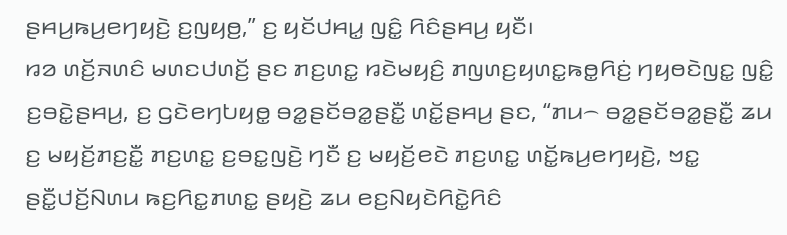ꤔꤌꤣ꤬ꤒꤣ꤬ꤕꤚꤟꤢꤧ꤬ ꤢ꤬ꤜꤟꤥ꤬,” ꤢ꤬ ꤟꤢꤩꤓꤌꤣ꤭ ꤜꤢꤨ꤭ ꤖꤢꤨꤔꤌꤣ꤬ ꤟꤢꤪ꤯
ꤙꤤ ꤛꤢꤩ꤬ꤏꤛꤢꤨ ꤗꤛꤢꤓꤛꤢꤩ꤬ ꤔꤢ ꤊꤢ꤬ꤛꤢ꤭ ꤙꤢꤧꤗꤟꤢꤨ꤬ ꤊꤜꤛꤢ꤬ꤟꤛꤢ꤭ꤒꤥ꤭ꤖꤢꤦ꤬ ꤚꤟꤥꤢꤧꤜꤢ꤭ ꤜꤢꤨ꤭ ꤢ꤬ꤋꤢꤧ꤭ꤔꤌꤣ꤬, ꤢ꤬ ꤞꤢꤧꤕꤚꤝꤟꤥ꤭ ꤋꤤ꤭ꤔꤢꤩꤋꤤ꤭ꤔꤢꤪ꤭ ꤛꤢꤩ꤭ꤔꤌꤣ꤬ ꤔꤢ, “ꤊꤣ꤮ ꤋꤤ꤭ꤔꤢꤩꤋꤤ꤭ꤔꤢꤪ꤭ ꤘꤣ ꤢ꤬ ꤗꤟꤢꤩ꤬ꤊꤢ꤬ꤢꤪ꤭ ꤊꤢ꤬ꤛꤢ꤭ ꤢ꤬ꤋꤢ꤭ꤜꤢꤧ꤬ ꤚꤢꤪ ꤢ꤬ ꤗꤟꤢꤩ꤬ꤕꤢꤧ ꤊꤢ꤬ꤛꤢ꤭ ꤛꤢꤩ꤭ꤒꤣ꤬ꤕꤚꤟꤢꤧ꤬, ꤠꤢ꤭ ꤔꤢꤪ꤭ꤓꤢꤩ꤬ꤡꤛꤣ ꤒꤢ꤬ꤖꤢ꤭ꤊꤛꤢ꤭ ꤔꤟꤢꤧ꤬ ꤘꤣ ꤕꤢ꤬ꤡꤟꤢꤧꤖꤢꤧ꤭ꤖꤢꤨ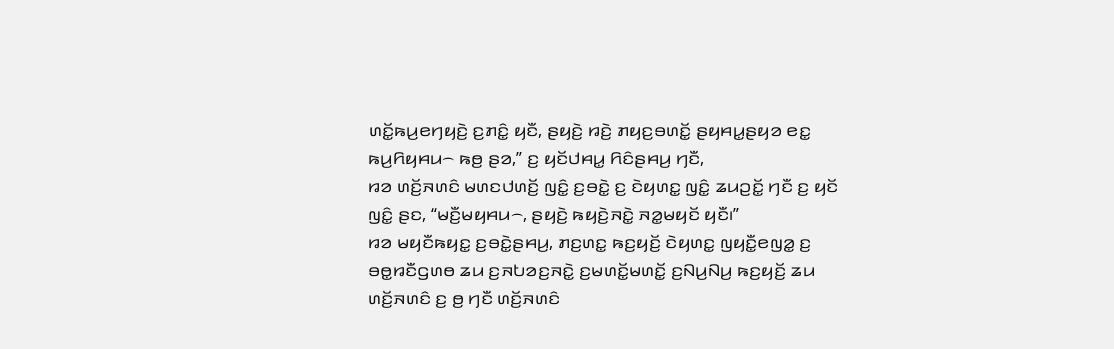ꤛꤢꤩ꤭ꤒꤣ꤬ꤕꤚꤟꤢꤧ꤬ ꤢ꤬ꤊꤢꤨ꤭ ꤟꤢꤪ, ꤔꤟꤢꤧ꤬ ꤙꤢꤧ꤬ ꤊꤟꤢ꤬ꤋꤛꤢꤩ꤭ ꤔꤟꤌꤣ꤭ꤔꤟꤤ ꤕꤢ꤭ ꤒꤣ꤬ꤖꤟꤌꤣ꤮ ꤒꤥ꤬ ꤔꤤ,” ꤢ꤬ ꤟꤢꤩꤓꤌꤣ꤭ ꤖꤢꤨꤔꤌꤣ꤬ ꤚꤢꤪ,
ꤙꤤ ꤛꤢꤩ꤬ꤏꤛꤢꤨ ꤗꤛꤢꤓꤛꤢꤩ꤬ ꤜꤢꤨ꤭ ꤢ꤬ꤋꤢꤧ꤭ ꤢ꤬ ꤢꤧꤟꤛꤢ꤭ ꤜꤢꤨ꤭ ꤘꤣꤑꤢꤩ꤭ ꤚꤢꤪ ꤢ꤬ ꤟꤢꤩ ꤜꤢꤨ꤭ ꤔꤢ, “ꤗꤢꤪ꤬ꤗꤟꤌꤣ꤮, ꤔꤟꤢꤧ꤬ ꤒꤟꤢꤧ꤬ꤏꤢꤧ꤭ ꤏꤤ꤭ꤗꤟꤢꤩ ꤟꤢꤪ꤯”
ꤙꤤ ꤗꤟꤢꤪꤒꤟꤢ꤭ ꤢ꤬ꤋꤢꤧ꤭ꤔꤌꤣ꤬, ꤊꤢ꤬ꤛꤢ꤭ ꤒꤢ꤬ꤟꤢꤩ꤬ ꤢꤧꤟꤛꤢ꤭ ꤜꤟꤢꤪ꤭ꤕꤜꤤ꤭ ꤢ꤬ ꤋꤥ꤭ꤙꤢꤪꤞꤛꤥ ꤘꤣ ꤢ꤬ꤏꤝꤤꤢ꤬ꤏꤢꤧ꤭ ꤢ꤬ꤗꤛꤢꤩ꤭ꤗꤛꤢꤩ꤭ ꤢ꤬ꤡꤣ꤬ꤡꤣ꤬ ꤒꤢ꤬ꤟꤢꤩ꤬ ꤘꤣ ꤛꤢꤩ꤬ꤏꤛꤢꤨ ꤢ꤬ ꤥ꤬ ꤚꤢꤪ ꤛꤢꤩ꤬ꤏꤛꤢꤨ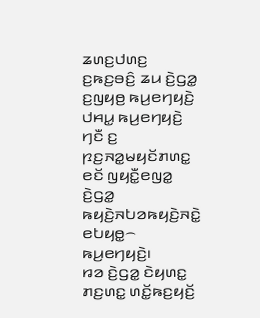ꤘꤛꤢ꤬ꤓꤛꤢ꤬ ꤢ꤬ꤒꤢ꤬ꤋꤢꤨ꤬ ꤘꤣ ꤢꤧ꤬ꤞꤤ꤭ ꤢ꤬ꤜꤟꤥ꤬ ꤒꤣ꤬ꤕꤚꤟꤢꤧ꤬ ꤓꤌꤣ꤭ ꤒꤣ꤬ꤕꤚꤟꤢꤧ꤬ ꤚꤢꤪ ꤢ꤬ ꤐꤢ꤬ꤏꤤ꤭ꤗꤟꤢꤩꤊꤛꤢ꤭ ꤕꤢꤩ ꤜꤟꤢꤪ꤭ꤕꤜꤤ꤭ ꤢꤧ꤬ꤞꤤ꤭ ꤒꤟꤢꤧ꤬ꤏꤝꤤꤒꤟꤢꤧ꤬ꤏꤢꤧ꤭ ꤕꤝꤟꤥ꤭꤮ ꤒꤣ꤬ꤕꤚꤟꤢꤧ꤬꤯
ꤙꤤ ꤢꤧ꤬ꤞꤤ꤭ ꤢꤧꤟꤛꤢ꤭ ꤊꤢ꤬ꤛꤢ꤭ ꤛꤢꤩ꤭ꤒꤢ꤬ꤟꤢꤩ꤬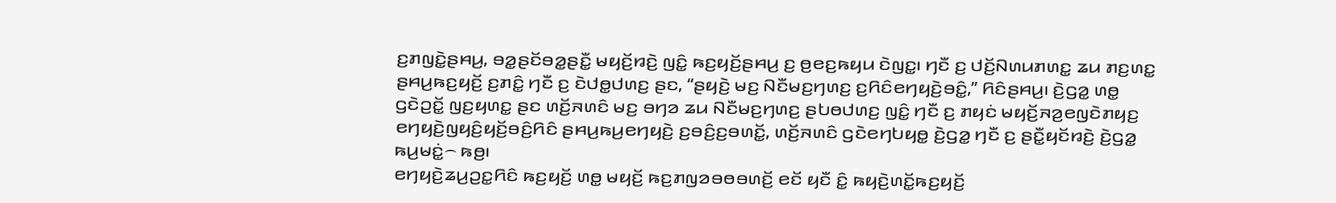ꤢ꤬ꤊꤜꤢꤧ꤭ꤔꤌꤣ꤬, ꤋꤤ꤭ꤔꤢꤩꤋꤤ꤭ꤔꤢꤪ꤭ ꤗꤟꤢꤩ꤬ꤙꤢꤧ꤬ ꤜꤢꤨ꤭ ꤒꤢ꤬ꤟꤢꤩ꤬ꤔꤌꤣ꤬ ꤢ꤬ ꤥ꤬ꤕꤢ꤬ꤒꤟꤣ ꤢꤧꤜꤢ꤭꤯ ꤚꤢꤪ ꤢ꤬ ꤓꤢꤩ꤬ꤡꤛꤣꤊꤛꤢ꤭ ꤘꤣ ꤊꤢ꤬ꤛꤢ꤭ ꤔꤌꤣ꤬ꤒꤢ꤬ꤟꤢꤩ꤬ ꤢ꤬ꤊꤢꤨ꤭ ꤚꤢꤪ ꤢ꤬ ꤢꤧꤓꤥ꤭ꤓꤛꤢ꤬ ꤔꤢ, “ꤔꤟꤢꤧ꤬ ꤗꤢ꤬ ꤡꤢꤪꤗꤢ꤬ꤚꤛꤢ꤬ ꤢ꤬ꤖꤢꤨꤕꤚꤟꤢꤧ꤬ꤋꤢꤨ꤭,” ꤖꤢꤨꤔꤌꤣ꤬꤯ ꤢꤧ꤬ꤞꤤ꤭ ꤛꤥ꤭ ꤞꤢꤧꤑꤢꤩ꤭ ꤜꤢ꤬ꤟꤛꤢ꤭ ꤔꤢ ꤛꤢꤩ꤬ꤏꤛꤢꤨ ꤗꤢ꤬ ꤋꤚꤤ ꤘꤣ ꤡꤢꤪꤗꤢ꤬ꤚꤛꤢ꤬ ꤔꤝꤥꤓꤛꤢ꤬ ꤜꤢꤨ꤭ ꤚꤢꤪ ꤢ꤬ ꤊꤟꤢꤦ ꤗꤟꤢꤩ꤬ꤏꤤ꤬ꤕꤜꤢꤧꤊꤟꤢ꤬ ꤕꤚꤟꤢꤧ꤬ꤜꤟꤢꤨ꤬ꤟꤢꤩ꤬ꤋꤢꤨ꤬ꤖꤢꤨ ꤔꤌꤣ꤬ꤒꤣ꤬ꤕꤚꤟꤢꤧ꤬ ꤢ꤬ꤋꤢꤨ꤬ꤢ꤬ꤋꤛꤢꤩ꤭, ꤛꤢꤩ꤬ꤏꤛꤢꤨ ꤞꤢꤧꤕꤚꤝꤟꤥ꤭ ꤢꤧ꤬ꤞꤤ꤭ ꤚꤢꤪ ꤢ꤬ ꤔꤢꤪ꤭ꤟꤢꤩꤙꤢꤧ꤬ ꤢꤧ꤬ꤞꤤ꤭ ꤒꤣ꤬ꤗꤢꤦ꤭꤮ ꤒꤥ꤬꤯
ꤕꤚꤟꤢꤧ꤬ꤘꤣ꤬ꤑꤢ꤭ꤖꤢꤨ ꤒꤢ꤬ꤟꤢꤩ꤬ ꤛꤥ꤭ ꤗꤟꤢꤩ꤬ ꤒꤢ꤬ꤊꤜꤤꤋꤥꤋꤛꤢꤩ꤬ ꤕꤢꤩ ꤟꤢꤪ ꤢꤨ꤭ ꤒꤟꤢꤧ꤬ꤛꤢꤩ꤭ꤒꤢ꤬ꤟꤢꤩ꤬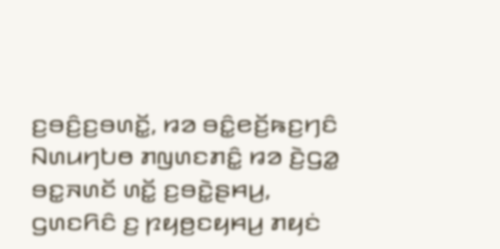ꤢ꤬ꤋꤢꤨ꤬ꤢ꤬ꤋꤛꤢꤩ꤭, ꤙꤤ ꤋꤢꤨ꤭ꤕꤢꤩ꤬ꤒꤢ꤬ꤚꤢꤨ ꤡꤛꤣꤚꤝꤥ ꤊꤜꤛꤢꤊꤢꤨ꤭ ꤙꤤ ꤢꤧ꤬ꤞꤤ꤭ ꤋꤢ꤭ꤏꤛꤢꤩ ꤛꤢꤩ꤭ ꤢ꤬ꤋꤢꤧ꤭ꤔꤌꤣ꤬, ꤞꤛꤢꤖꤢꤨ ꤢ꤬ ꤐꤟꤥ꤬ꤢꤟꤌꤣ꤬ ꤊꤟꤢꤦ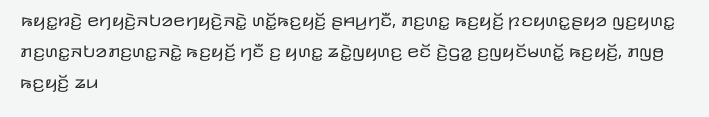ꤒꤟꤢ꤭ꤙꤢꤧ꤬ ꤕꤚꤟꤢꤧ꤬ꤏꤝꤤꤕꤚꤟꤢꤧ꤬ꤏꤢꤧ꤭ ꤛꤢꤩ꤭ꤒꤢ꤬ꤟꤢꤩ꤬ ꤔꤌꤣ꤬ꤚꤢꤪ, ꤊꤢ꤬ꤛꤢ꤭ ꤒꤢ꤬ꤟꤢꤩ꤬ ꤐꤢꤟꤛꤢ꤭ꤔꤟꤤ ꤜꤢ꤬ꤟꤛꤢ꤭ ꤊꤢ꤬ꤛꤢ꤭ꤏꤝꤤꤊꤢ꤬ꤛꤢ꤭ꤏꤢꤧ꤭ ꤒꤢ꤬ꤟꤢꤩ꤬ ꤚꤢꤪ ꤢ꤬ ꤟꤛꤢ꤭ ꤘꤢꤧ꤭ꤜꤟꤛꤢ꤬ ꤕꤢꤩ ꤢꤧ꤬ꤞꤤ꤭ ꤢ꤬ꤜꤟꤢꤩꤗꤛꤢꤩ꤭ ꤒꤢ꤬ꤟꤢꤩ꤬, ꤊꤜꤥ꤬ ꤒꤢ꤬ꤟꤢꤩ꤬ ꤘꤣ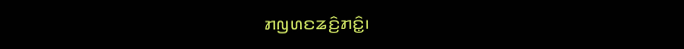ꤊꤜꤛꤢꤘꤢꤨ꤬ꤊꤢꤨ꤭꤯